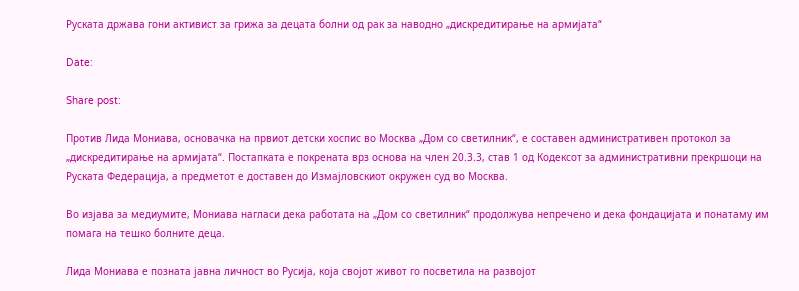Руската држава гони активист за грижа за децата болни од рак за наводно „дискредитирање на армијата“

Date:

Share post:

Против Лида Мониава, основачка на првиот детски хоспис во Москва „Дом со светилник“, е составен административен протокол за „дискредитирање на армијата“. Постапката е покрената врз основа на член 20.3.3, став 1 од Кодексот за административни прекршоци на Руската Федерација, а предметот е доставен до Измајловскиот окружен суд во Москва.

Во изјава за медиумите, Мониава нагласи дека работата на „Дом со светилник“ продолжува непречено и дека фондацијата и понатаму им помага на тешко болните деца.

Лида Мониава е позната јавна личност во Русија, која својот живот го посветила на развојот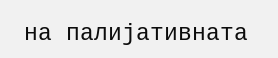на палијативната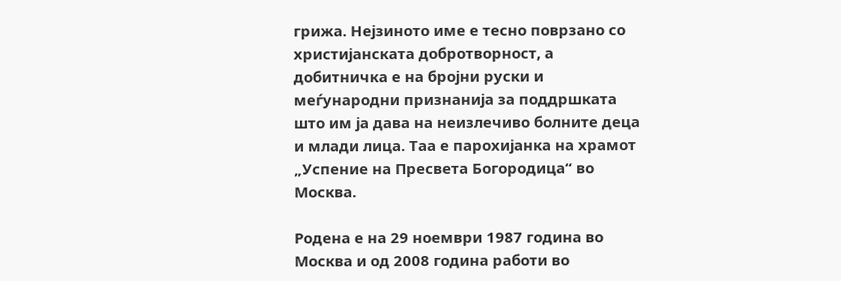грижа. Нејзиното име е тесно поврзано со христијанската добротворност, а добитничка е на бројни руски и меѓународни признанија за поддршката што им ја дава на неизлечиво болните деца и млади лица. Таа е парохијанка на храмот „Успение на Пресвета Богородица“ во Москва.

Родена е на 29 ноември 1987 година во Москва и од 2008 година работи во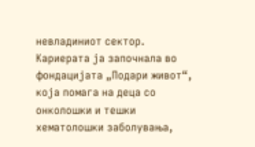невладиниот сектор. Кариерата ја започнала во фондацијата „Подари живот“, која помага на деца со онколошки и тешки хематолошки заболувања,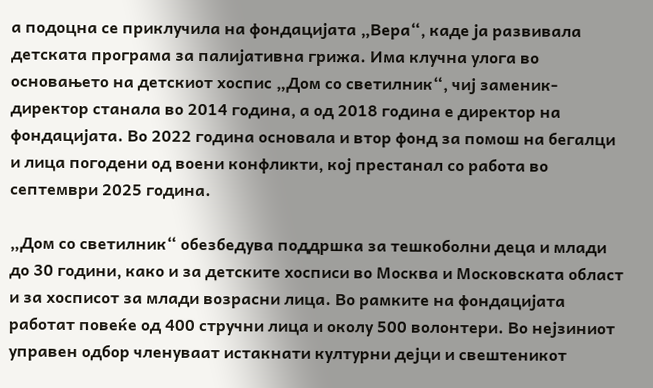а подоцна се приклучила на фондацијата „Вера“, каде ја развивала детската програма за палијативна грижа. Има клучна улога во основањето на детскиот хоспис „Дом со светилник“, чиј заменик-директор станала во 2014 година, а од 2018 година е директор на фондацијата. Во 2022 година основала и втор фонд за помош на бегалци и лица погодени од воени конфликти, кој престанал со работа во септември 2025 година.

„Дом со светилник“ обезбедува поддршка за тешкоболни деца и млади до 30 години, како и за детските хосписи во Москва и Московската област и за хосписот за млади возрасни лица. Во рамките на фондацијата работат повеќе од 400 стручни лица и околу 500 волонтери. Во нејзиниот управен одбор членуваат истакнати културни дејци и свештеникот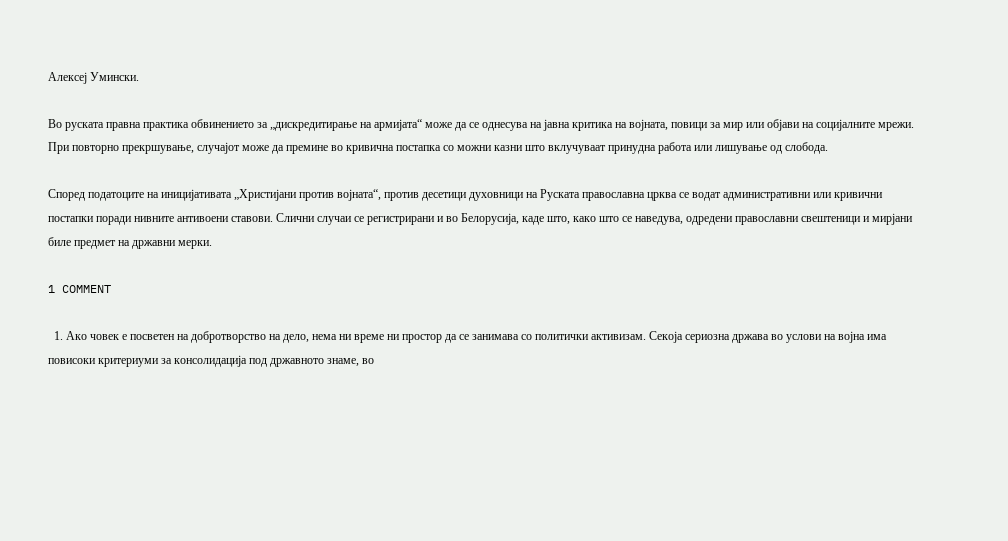Алексеј Умински.

Во руската правна практика обвинението за „дискредитирање на армијата“ може да се однесува на јавна критика на војната, повици за мир или објави на социјалните мрежи. При повторно прекршување, случајот може да премине во кривична постапка со можни казни што вклучуваат принудна работа или лишување од слобода.

Според податоците на иницијативата „Христијани против војната“, против десетици духовници на Руската православна црква се водат административни или кривични постапки поради нивните антивоени ставови. Слични случаи се регистрирани и во Белорусија, каде што, како што се наведува, одредени православни свештеници и мирјани биле предмет на државни мерки.

1 COMMENT

  1. Ако човек е посветен на добротворство на дело, нема ни време ни простор да се занимава со политички активизам. Секоја сериозна држава во услови на војна има повисоки критериуми за консолидација под државното знаме, во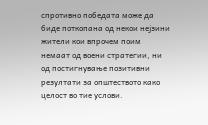спротивно победата може да биде поткопана од некои нејзини жители кои впрочем поим немаат од воени стратегии, ни од постигнување позитивни резултати за општеството како целост во тие услови.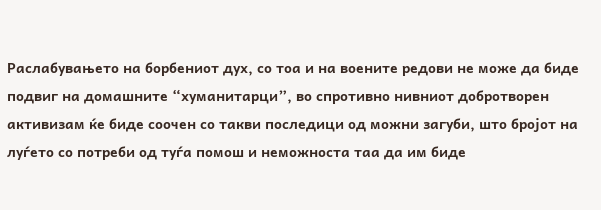Раслабувањето на борбениот дух, со тоа и на воените редови не може да биде подвиг на домашните “хуманитарци”, во спротивно нивниот добротворен активизам ќе биде соочен со такви последици од можни загуби, што бројот на луѓето со потреби од туѓа помош и неможноста таа да им биде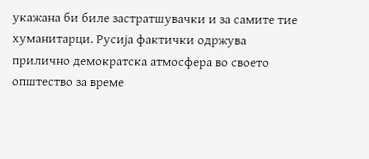укажана би биле застратшувачки и за самите тие хуманитарци. Русија фактички одржува прилично демократска атмосфера во своето општество за време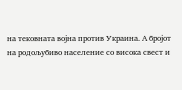на тековната војна против Украина. А бројот на родољубиво население со висока свест и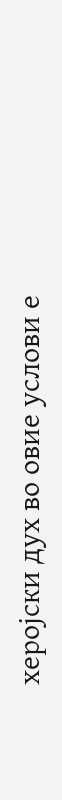херојски дух во овие услови е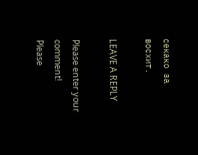секако за восхит.

LEAVE A REPLY

Please enter your comment!
Please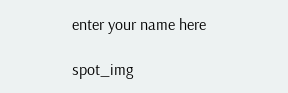enter your name here

spot_img